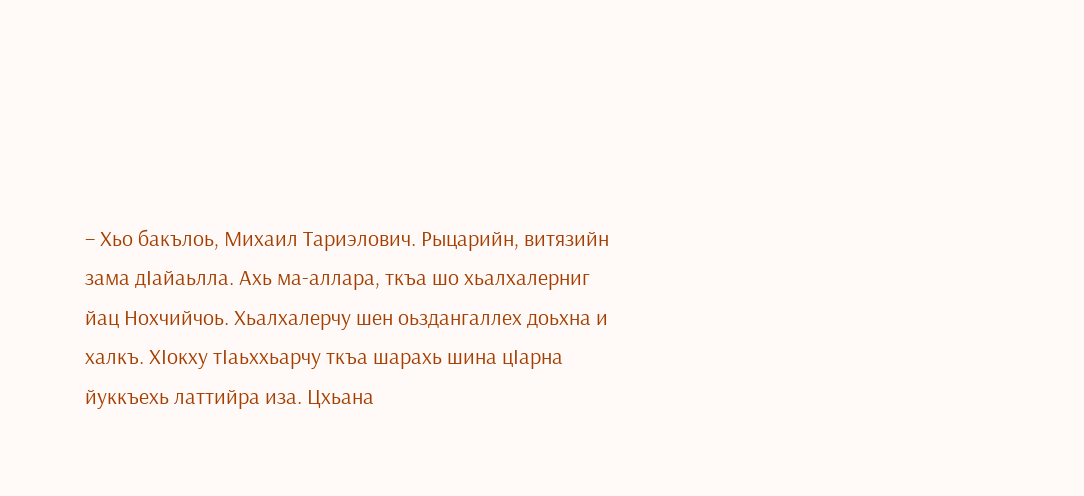– Хьо бакълоь, Михаил Тариэлович. Рыцарийн, витязийн зама дIайаьлла. Ахь ма-аллара, ткъа шо хьалхалерниг йац Нохчийчоь. Хьалхалерчу шен оьздангаллех доьхна и халкъ. ХIокху тIаьххьарчу ткъа шарахь шина цIарна йуккъехь латтийра иза. Цхьана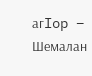aгIop – Шемалан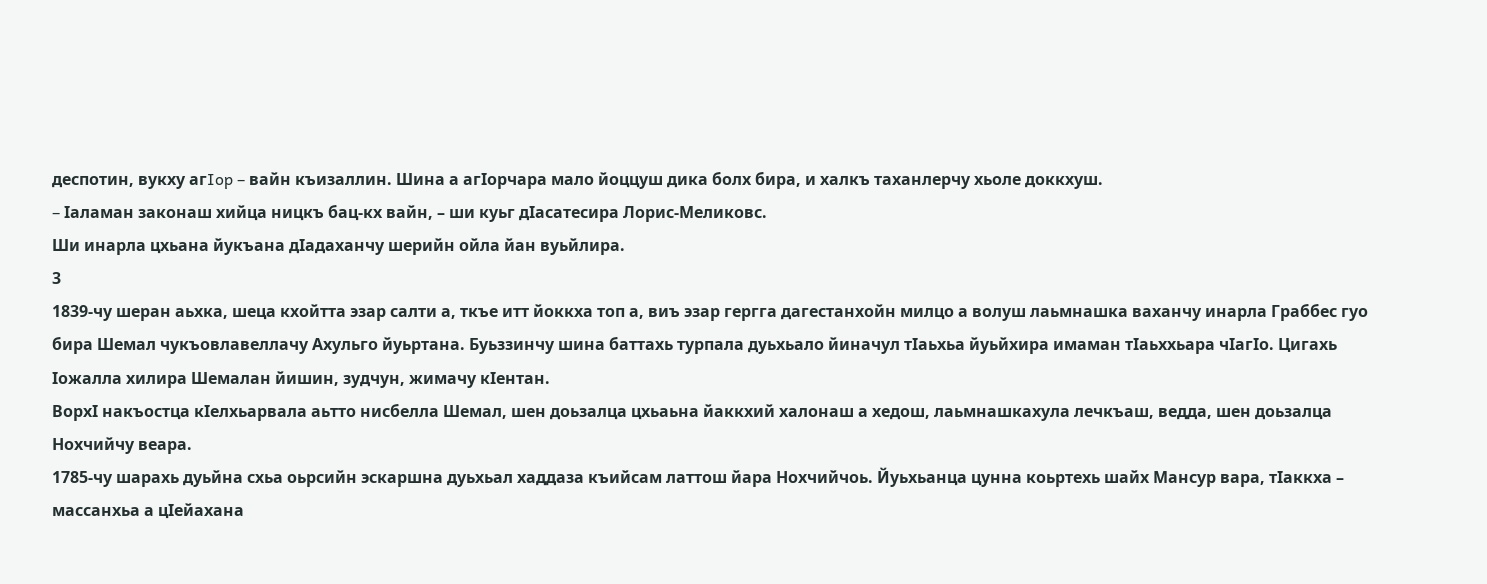деспотин, вукху aгIop – вайн къизаллин. Шина а агIорчара мало йоццуш дика болх бира, и халкъ таханлерчу хьоле доккхуш.
– Iаламан законаш хийца ницкъ бац-кх вайн, – ши куьг дIасатесира Лорис-Меликовс.
Ши инарла цхьана йукъана дIадаханчу шерийн ойла йан вуьйлира.
3
1839-чу шеран аьхка, шеца кхойтта эзар салти а, ткъе итт йоккха топ а, виъ эзар гергга дагестанхойн милцо а волуш лаьмнашка ваханчу инарла Граббес гуо бира Шемал чукъовлавеллачу Ахульго йуьртана. Буьззинчу шина баттахь турпала дуьхьало йиначул тIаьхьа йуьйхира имаман тIаьххьара чIагIо. Цигахь Iожалла хилира Шемалан йишин, зудчун, жимачу кIентан.
ВорхI накъостца кIелхьарвала аьтто нисбелла Шемал, шен доьзалца цхьаьна йаккхий халонаш а хедош, лаьмнашкахула лечкъаш, ведда, шен доьзалца Нохчийчу веара.
1785-чу шарахь дуьйна схьа оьрсийн эскаршна дуьхьал хаддаза къийсам латтош йара Нохчийчоь. Йуьхьанца цунна коьртехь шайх Мансур вара, тIаккха – массанхьа а цIейахана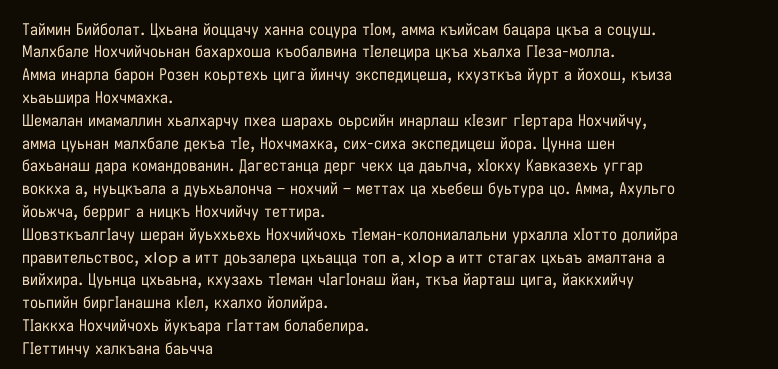Таймин Бийболат. Цхьана йоццачу ханна соцура тIом, амма къийсам бацара цкъа а соцуш. Малхбале Нохчийчоьнан бахархоша къобалвина тIелецира цкъа хьалха ГIеза-молла.
Амма инарла барон Розен коьртехь цига йинчу экспедицеша, кхузткъа йурт а йохош, къиза хьаьшира Нохчмахка.
Шемалан имамаллин хьалхарчу пхеа шарахь оьрсийн инарлаш кIезиг гIертара Нохчийчу, амма цуьнан малхбале декъа тIе, Нохчмахка, сих-сиха экспедицеш йора. Цунна шен бахьанаш дара командованин. Дагестанца дерг чекх ца даьлча, хIокху Кавказехь уггар воккха а, нуьцкъала а дуьхьалонча – нохчий – меттах ца хьебеш буьтура цо. Амма, Ахульго йоьжча, берриг а ницкъ Нохчийчу теттира.
ШовзткъалгIачу шеран йуьххьехь Нохчийчохь тIеман-колониалальни урхалла хIотто долийра правительствос, xIop a итт доьзалера цхьацца топ a, xIop a итт стагах цхьаъ амалтана а вийхира. Цуьнца цхьаьна, кхузахь тIеман чIагIонаш йан, ткъа йарташ цига, йаккхийчу тоьпийн биргIанашна кIел, кхалхо йолийра.
ТIаккха Нохчийчохь йукъара гIаттам болабелира.
ГIеттинчу халкъана баьчча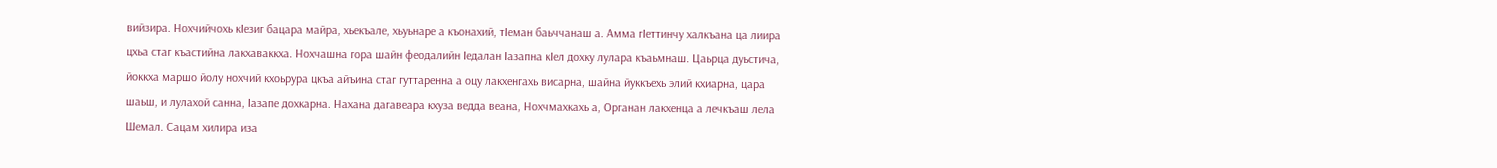вийзира. Нохчийчохь кIезиг бацара майра, хьекъале, хьуьнаре а къонахий, тIеман баьччанаш а. Амма гIеттинчу халкъана ца лиира цхьа стаг къастийна лакхаваккха. Нохчашна гора шайн феодалийн Iедалан Iазапна кIел дохку лулара къаьмнаш. Цаьрца дуьстича, йоккха маршо йолу нохчий кхоьрура цкъа айъина стаг гуттаренна а оцу лакхенгахь висарна, шайна йуккъехь элий кхиарна, цара шаьш, и лулахой санна, Iазапе дохкарна. Нахана дагавеара кхуза ведда веана, Нохчмахкахь а, Органан лакхенца а лечкъаш лела Шемал. Сацам хилира иза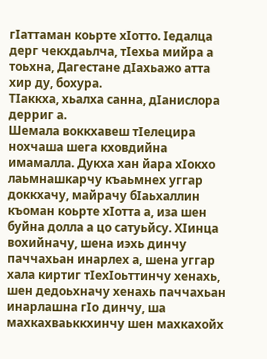гIаттаман коьрте хIотто. Iедалца дерг чекхдаьлча, тIехьа мийра а тоьхна, Дагестане дIахьажо атта хир ду, бохура.
ТIаккха, хьалха санна, дIанислора дерриг а.
Шемала воккхавеш тIелецира нохчаша шега кховдийна имамалла. Дукха хан йара хIокхо лаьмнашкарчу къаьмнех уггар доккхачу, майрачу бIаьхаллин къоман коьрте хIотта а, иза шен буйна долла а цо сатуьйсу. ХIинца вохийначу, шена иэхь динчу паччахьан инарлех а, шена уггар хала киртиг тIехIоьттинчу хенахь, шен дедоьхначу хенахь паччахьан инарлашна гIo динчу, ша махкахваьккхинчу шен махкахойх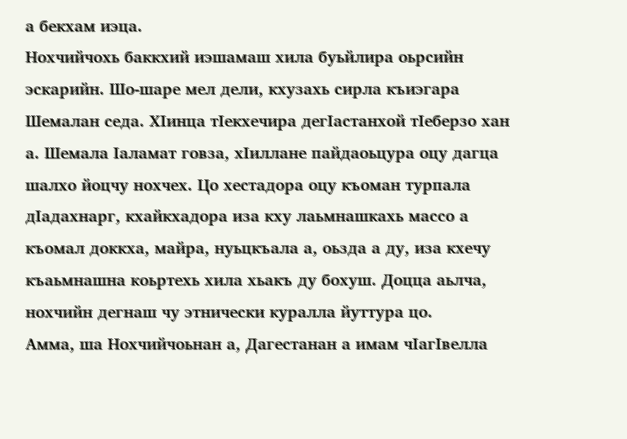а бекхам иэца.
Нохчийчохь баккхий иэшамаш хила буьйлира оьрсийн эскарийн. Шо-шаре мел дели, кхузахь сирла къиэгара Шемалан седа. ХIинца тIекхечира дегIастанхой тIеберзо хан а. Шемала Iаламат говза, хIиллане пайдаоьцура оцу дагца шалхо йоцчу нохчех. Цо хестадора оцу къоман турпала дIадахнарг, кхайкхадора иза кху лаьмнашкахь массо а къомал доккха, майра, нуьцкъала а, оьзда а ду, иза кхечу къаьмнашна коьртехь хила хьакъ ду бохуш. Доцца аьлча, нохчийн дегнаш чу этнически куралла йуттура цо.
Амма, ша Нохчийчоьнан а, Дагестанан а имам чIагIвелла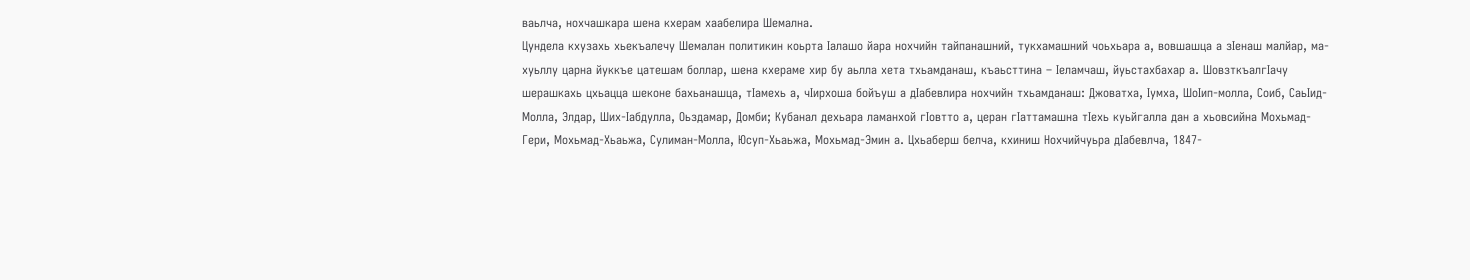ваьлча, нохчашкара шена кхерам хаабелира Шемална.
Цундела кхузахь хьекъалечу Шемалан политикин коьрта Iалашо йара нохчийн тайпанашний, тукхамашний чоьхьара а, вовшашца а зIенаш малйар, ма-хуьллу царна йуккъе цатешам боллар, шена кхераме хир бу аьлла хета тхьамданаш, къаьсттина – Iеламчаш, йуьстахбахар а. ШовзткъалгIачу шерашкахь цхьацца шеконе бахьанашца, тIамехь а, чIирхоша бойъуш а дIабевлира нохчийн тхьамданаш: Джоватха, Iумха, ШоIип-молла, Соиб, СаьIид-Молла, Элдар, Ших-Iабдулла, Оьздамар, Домби; Кубанал дехьара ламанхой гIовтто а, церан гIаттамашна тIехь куьйгалла дан а хьовсийна Мохьмад-Гери, Мохьмад-Хьаьжа, Сулиман-Молла, Юсуп-Хьаьжа, Мохьмад-Эмин а. Цхьаберш белча, кхиниш Нохчийчуьра дIабевлча, 1847-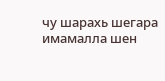чу шарахь шегара имамалла шен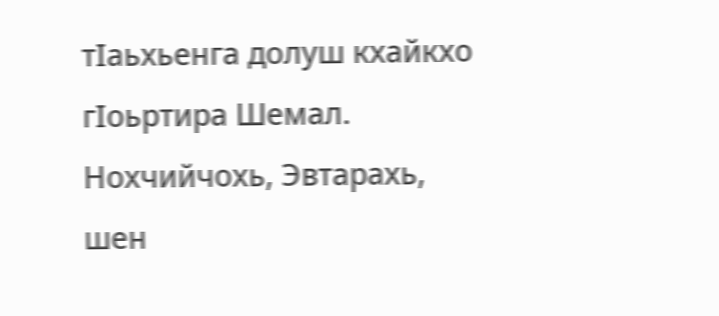тIаьхьенга долуш кхайкхо гIоьртира Шемал. Нохчийчохь, Эвтарахь, шен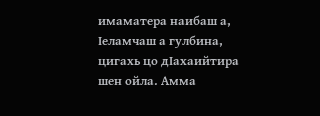имаматера наибаш а, Iеламчаш а гулбина, цигахь цо дIахаийтира шен ойла. Амма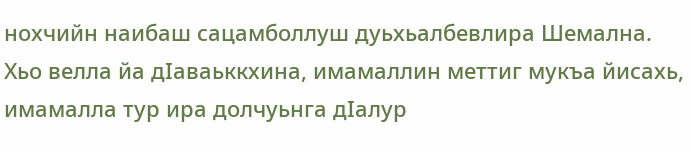нохчийн наибаш сацамболлуш дуьхьалбевлира Шемална. Хьо велла йа дIаваьккхина, имамаллин меттиг мукъа йисахь, имамалла тур ира долчуьнга дIалур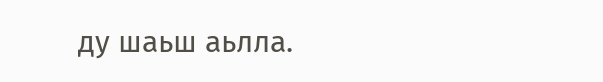ду шаьш аьлла.